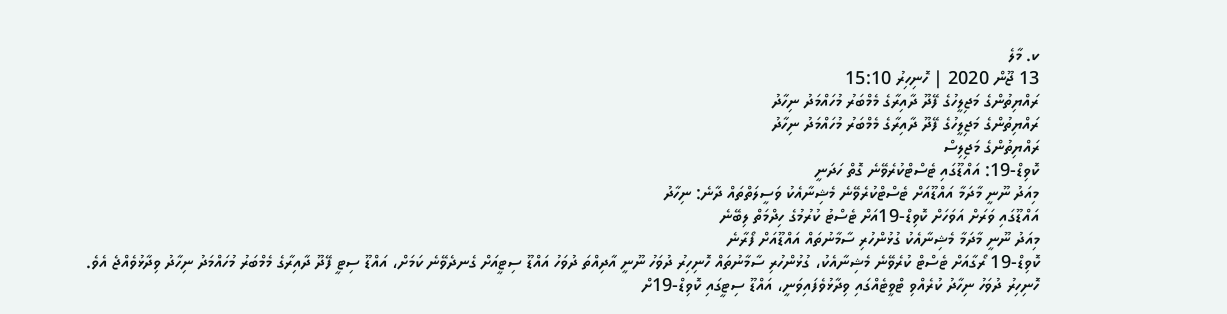ކ. މާލެ
13 ޖޫން 2020 | ހޮނިހިރު 15:10
ރައްޔިތުންގެ މަޖިލީހުގެ ފޭދޫ ދާއިރާގެ މެމްބަރު މުހައްމަދު ނިހާދު
ރައްޔިތުންގެ މަޖިލީހުގެ ފޭދޫ ދާއިރާގެ މެމްބަރު މުހައްމަދު ނިހާދު
ރައްޔިތުންގެ މަޖިލިސް
ކޮވިޑް-19: އައްޑޫގައި ޓެސްޓްކުރެވޭނެ ގޮތް ހަދަނީ
މިއަދު ނޫނީ މާދަމާ އައްޑޫއަށް ޓެސްޓްކުރެވޭނެ މެޝިނާއެކު ވަސީލަތްތައް ދާނެ: ނިހާދު
އައްޑޫގައި ވަރަށް އަވަހަށް ކޮވިޑް-19އަށް ޓެސްޓު ކުރުމުގެ ހިދްމަތް ލިބޭނެ
މިއަދު ނޫނީ މާދަމާ މެޝިނާއެކު ގުޅުންހުރި ސާމާނުތައް އައްޑޫއަށް ފޯރާނެ
ކޮވިޑް-19 ރޯގާއަށް ޓެސްޓް ކުރެވޭނެ މެޝިނާއެކު، ގުޅުންހުރި ސާމާނުތައް ހޮނިހިރު ދުވަހު ނޫނީ އާދިއްތަ ދުވަހު އައްޑޫ ސިޓީއަށް ގެނދެވޭނެ ކަމަށް، އައްޑޫ ސިޓީ ފޭދޫ ދާއިރާގެ މެމްބަރު މުހައްމަދު ނިހާދު ވިދާޅުވެއްޖެ އެވެ.
ހޮނިހިރު ދުވަހު ނިހާދު ކުރެއްވި ޓްވީޓެއްގައި ވިދާޅުވެފައިވަނީ، އައްޑޫ ސިޓީގައި ކޮވިޑް-19ށް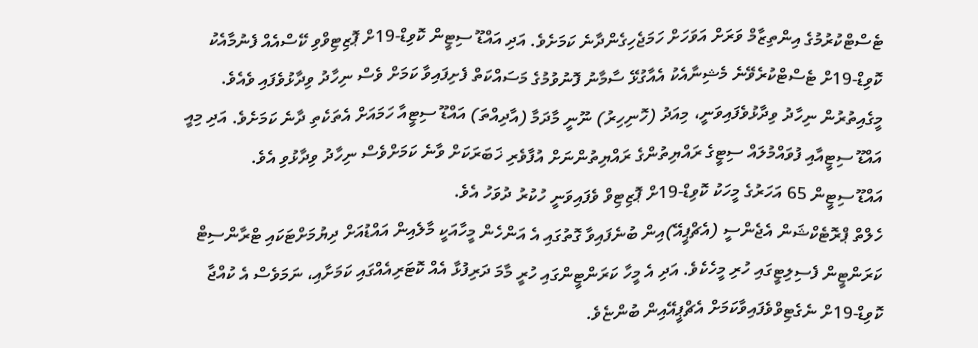ޓެސްޓްކުރުމުގެ އިންތިޒާމް ވަރަށް އަވަހަށް ހަމަޖެހިގެންދާނެ ކަމަށެވެ. އަދި އައްޑޫ ސިޓީން ކޮވިޑް-19ށް ޕޮޒިޓިވްވި ކޭސްއެއް ފެނުމާއެކު ކޮވިޑް-19ށް ޓެސްޓްކުރެވޭނެ މެޝިނާއެކު އެއާގުޅޭ ސާމާނު ފޮނުވުމުގެ މަސައްކަތް ފެށިފައިވާ ކަމަށް ވެސް ނިހާދު ވިދާޅުވެފައި ވެއެވެ.
މީގެއިތުރުން ނިހާދު ވިދާޅުވެފައިވަނީ، މިއަދު (ހޮނިހިރު) ނޫނީ މާދަމާ (އާދިއްތަ) އައްޑޫ ސިޓީއާ ހަމައަށް އެތަކެތި ދާނެ ކަމަށެވެ. އަދި މިއީ އައްޑޫ ސިޓީއާއި ފުވައްމުލައް ސިޓީގެ ރައްޔިތުންގެ ރައްޔިތުންނަށް އުފާވެރި ޚަބަރަކަށް ވާނެ ކަމަށްވެސް ނިހާދު ވިދާޅުވި އެވެ.
އައްޑޫ ސިޓީން 65 އަހަރުގެ މީހަކު ކޮވިޑް-19ށް ޕޮޒިޓިވް ވެފައިވަނީ ހުކުރު ދުވަހު އެވެ.
ހެލްތް ޕްރޮޓެކްޝަން އެޖެންސީ (އެޗްޕީއޭ)އިން ބުނެފައިވާ ގޮތުގައި އެ އަންހެން މީހާއަކީ މާލެއިން އައްޑުއަށް ދިޔުމަށްޓަކައި ޓްރާންސިޓް ކަރަންޓީން ފެސިލިޓީގައި ހުރި މީހެކެވެ. އަދި އެ މީހާ ކަރަންޓީންގައި ހުރީ މާމަ ދަރިފުޅާ އެއް ކޮޓަރިއެއްގައި ކަމަށާއި، ނަމަވެސް އެ ކުއްޖާ ކޮވިޑް-19ށް ނެގެޓިވްވެފައިވާކަމަށް އެޗްޕީއޭއިން ބުންޏެވެ.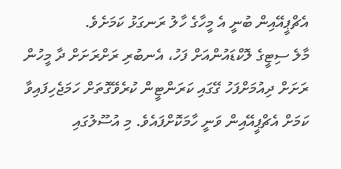އެޗްޕީއޭއިން ބުނީ އެ މީހާގެ ހާލު ރަނގަޅު ކަމަށެވެ.
މާލެ ސިޓީގެ ލޮކްޑައުންއަށް ފަހު، އެނބުރި ރަށްރަށަށް ދާ މީހުން ރަށަށް ދިއުމަށްފަހު ގޭގައި ކަރަންޓީން ކުރެވޭގޮތަށް ހަމަޖެހިފައިވާ ކަމަށް އެޗްޕީއޭއިން ވަނީ ހާމަކޮށްފައެވެ. މި އުސޫލުގައި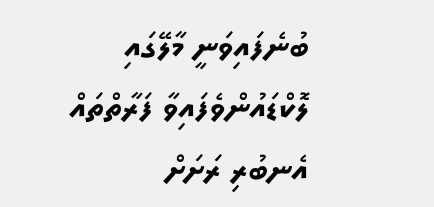ބުނެފައިވަނީ މާލޭގައި ލޮކްޑައުންވެފައިވާ ފަރާތްތައް އެނބުރި ރަށަށް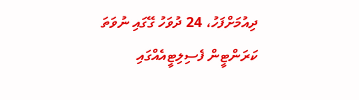ދިއުމަށްފަހު، 24 ދުވަހު ގޭގައި ނުވަތަ ކަރަންޓީން ފެސިލިޓީއެއްގައި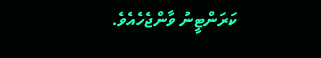ކަރަންޓީނު ވާންޖެހެއެވެ.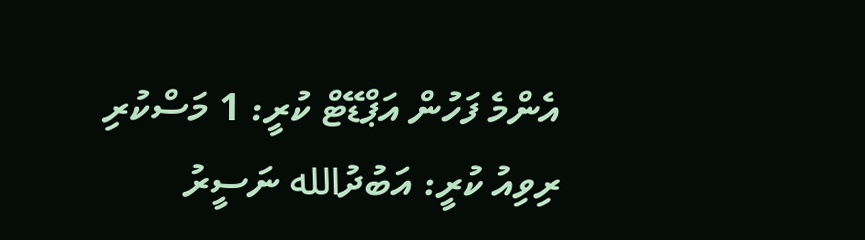އެންމެ ފަހުން އަޕްޑޭޓް ކުރީ: 1 މަސްކުރި
ރިވިއު ކުރީ: އަބުދުالله ނަސީރު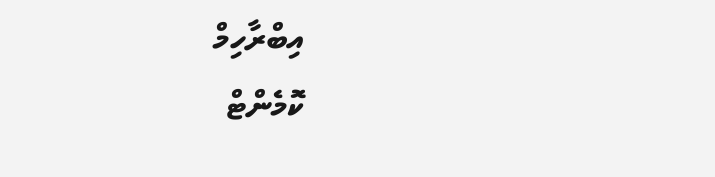އިބްރާހިމް
ކޮމެންޓް